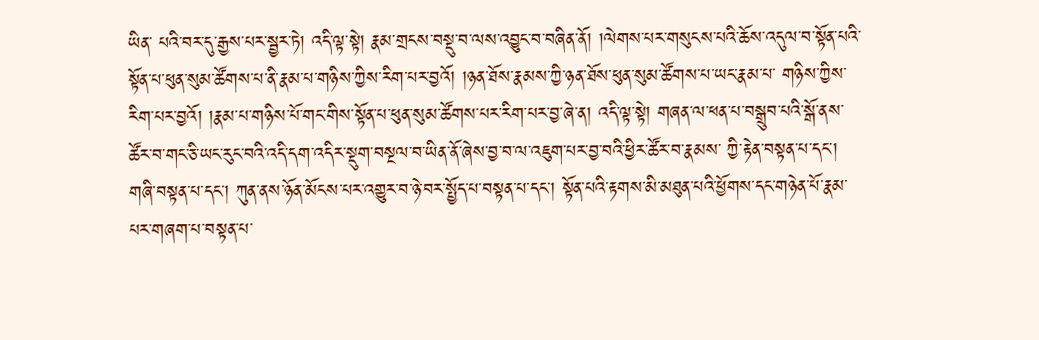ཡིན་ པའི་བར་དུ་རྒྱས་པར་སྦྱར་ཏེ། འདི་ལྟ་སྟེ། རྣམ་གྲངས་བསྡུ་བ་ལས་འབྱུང་བ་བཞིན་ནོ། །ལེགས་པར་གསུངས་པའི་ཆོས་འདུལ་བ་སྟོན་པའི་སྟོན་པ་ཕུན་སུམ་ཚོགས་པ་ནི་རྣམ་པ་གཉིས་ཀྱིས་རིག་པར་བྱའོ། །ཉན་ཐོས་རྣམས་ཀྱི་ཉན་ཐོས་ཕུན་སུམ་ཚོགས་པ་ཡང་རྣམ་པ་ གཉིས་ཀྱིས་རིག་པར་བྱའོ། །རྣམ་པ་གཉིས་པོ་གང་གིས་སྟོན་པ་ཕུན་སུམ་ཚོགས་པར་རིག་པར་བྱ་ཞེ་ན། འདི་ལྟ་སྟེ། གཞན་ལ་ཕན་པ་བསྒྲུབ་པའི་སྒོ་ནས་ཚོར་བ་གང་ཅི་ཡང་རུང་བའི་འདི་དག་འདིར་སྡུག་བསྔལ་བ་ཡིན་ནོ་ཞེས་བྱ་བ་ལ་འཇུག་པར་བྱ་བའི་ཕྱིར་ཚོར་བ་རྣམས་ ཀྱི་རྟེན་བསྟན་པ་དང་། གཞི་བསྟན་པ་དང་། ཀུན་ནས་ཉོན་མོངས་པར་འགྱུར་བ་ཉེ་བར་སྤྱོད་པ་བསྟན་པ་དང་། སྟོན་པའི་རྟགས་མི་མཐུན་པའི་ཕྱོགས་དང་གཉེན་པོ་རྣམ་པར་གཞག་པ་བསྟན་པ་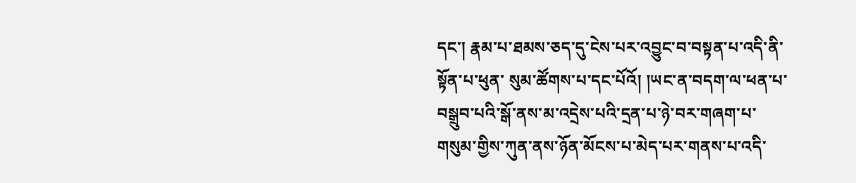དང་། རྣམ་པ་ཐམས་ཅད་དུ་ངེས་པར་འབྱུང་བ་བསྟན་པ་འདི་ནི་སྟོན་པ་ཕུན་ སུམ་ཚོགས་པ་དང་པོའོ། །ཡང་ན་བདག་ལ་ཕན་པ་བསྒྲུབ་པའི་སྒོ་ནས་མ་འདྲེས་པའི་དྲན་པ་ཉེ་བར་གཞག་པ་གསུམ་གྱིས་ཀུན་ནས་ཉོན་མོངས་པ་མེད་པར་གནས་པ་འདི་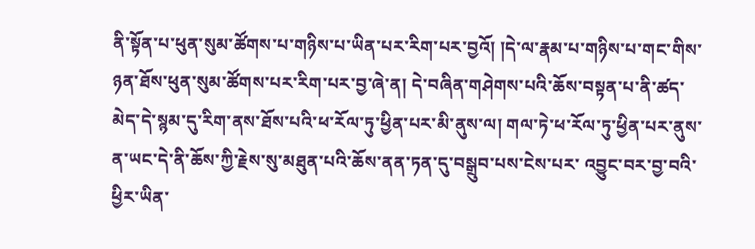ནི་སྟོན་པ་ཕུན་སུམ་ཚོགས་པ་གཉིས་པ་ཡིན་པར་རིག་པར་བྱའོ། །དེ་ལ་རྣམ་པ་གཉིས་པ་གང་གིས་ ཉན་ཐོས་ཕུན་སུམ་ཚོགས་པར་རིག་པར་བྱ་ཞེ་ན། དེ་བཞིན་གཤེགས་པའི་ཆོས་བསྟན་པ་ནི་ཚད་མེད་དེ་སྙམ་དུ་རིག་ནས་ཐོས་པའི་ཕ་རོལ་ཏུ་ཕྱིན་པར་མི་ནུས་ལ། གལ་ཏེ་ཕ་རོལ་ཏུ་ཕྱིན་པར་ནུས་ན་ཡང་དེ་ནི་ཆོས་ཀྱི་རྗེས་སུ་མཐུན་པའི་ཆོས་ནན་ཏན་དུ་བསྒྲུབ་པས་ངེས་པར་ འབྱུང་བར་བྱ་བའི་ཕྱིར་ཡིན་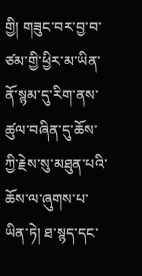གྱི། གཟུང་བར་བྱ་བ་ཙམ་གྱི་ཕྱིར་མ་ཡིན་ནོ་སྙམ་དུ་རིག་ནས་ཚུལ་བཞིན་དུ་ཆོས་ཀྱི་རྗེས་སུ་མཐུན་པའི་ཆོས་ལ་ཞུགས་པ་ཡིན་ཏེ། ཐ་སྙད་དང་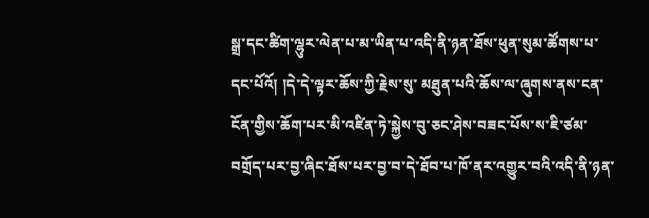སྒྲ་དང་ཚིག་ལྷུར་ལེན་པ་མ་ཡིན་པ་འདི་ནི་ཉན་ཐོས་ཕུན་སུམ་ཚོགས་པ་དང་པོའོ། །དེ་དེ་ལྟར་ཆོས་ཀྱི་རྗེས་སུ་ མཐུན་པའི་ཆོས་ལ་ཞུགས་ནས་ངན་ངོན་གྱིས་ཆོག་པར་མི་འཛིན་ཏེ་སྐྱེས་བུ་ཅང་ཤེས་བཟང་པོས་ས་ཇི་ཙམ་བགྲོད་པར་བྱ་ཞིང་ཐོས་པར་བྱ་བ་དེ་ཐོབ་པ་ཁོ་ནར་འགྱུར་བའི་འདི་ནི་ཉན་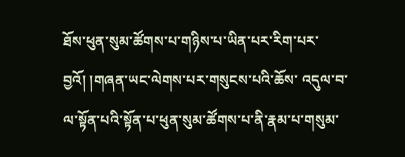ཐོས་ཕུན་སུམ་ཚོགས་པ་གཉིས་པ་ཡིན་པར་རིག་པར་བྱའོ། །གཞན་ཡང་ལེགས་པར་གསུངས་པའི་ཆོས་ འདུལ་བ་ལ་སྟོན་པའི་སྟོན་པ་ཕུན་སུམ་ཚོགས་པ་ནི་རྣམ་པ་གསུམ་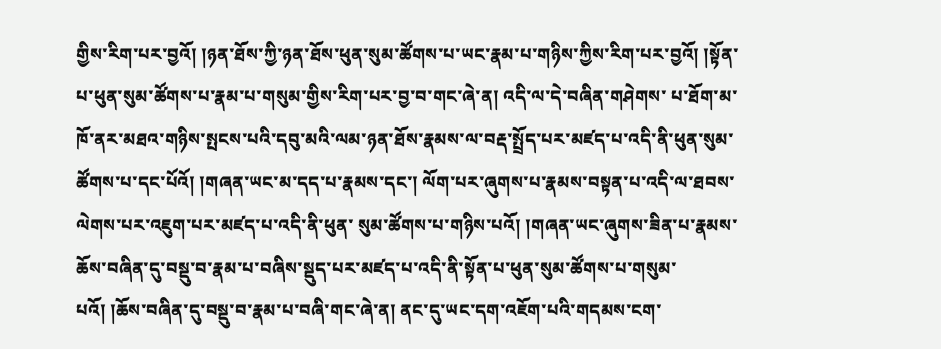གྱིས་རིག་པར་བྱའོ། །ཉན་ཐོས་ཀྱི་ཉན་ཐོས་ཕུན་སུམ་ཚོགས་པ་ཡང་རྣམ་པ་གཉིས་ཀྱིས་རིག་པར་བྱའོ། །སྟོན་པ་ཕུན་སུམ་ཚོགས་པ་རྣམ་པ་གསུམ་གྱིས་རིག་པར་བྱ་བ་གང་ཞེ་ན། འདི་ལ་དེ་བཞིན་གཤེགས་ པ་ཐོག་མ་ཁོ་ནར་མཐའ་གཉིས་སྤངས་པའི་དབུ་མའི་ལམ་ཉན་ཐོས་རྣམས་ལ་བརྡ་སྤྲོད་པར་མཛད་པ་འདི་ནི་ཕུན་སུམ་ཚོགས་པ་དང་པོའོ། །གཞན་ཡང་མ་དད་པ་རྣམས་དང་། ལོག་པར་ཞུགས་པ་རྣམས་བསྟན་པ་འདི་ལ་ཐབས་ལེགས་པར་འཇུག་པར་མཛད་པ་འདི་ནི་ཕུན་ སུམ་ཚོགས་པ་གཉིས་པའོ། །གཞན་ཡང་ཞུགས་ཟིན་པ་རྣམས་ཆོས་བཞིན་དུ་བསྡུ་བ་རྣམ་པ་བཞིས་སྡུད་པར་མཛད་པ་འདི་ནི་སྟོན་པ་ཕུན་སུམ་ཚོགས་པ་གསུམ་པའོ། །ཆོས་བཞིན་དུ་བསྡུ་བ་རྣམ་པ་བཞི་གང་ཞེ་ན། ནང་དུ་ཡང་དག་འཇོག་པའི་གདམས་ངག་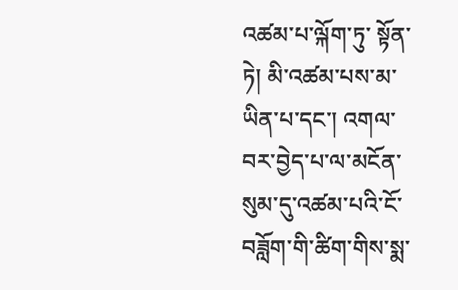འཚམ་པ་ལྐོག་ཏུ་ སྟོན་ཏེ། མི་འཚམ་པས་མ་ཡིན་པ་དང་། འགལ་བར་བྱེད་པ་ལ་མངོན་སུམ་དུ་འཚམ་པའི་ངོ་བཟློག་གི་ཚིག་གིས་སྨ་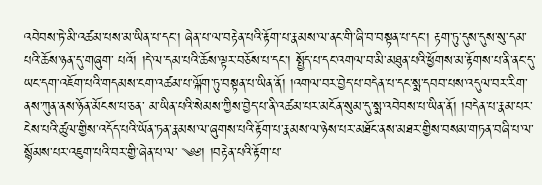འབེབས་ཏེ་མི་འཚམ་པས་མ་ཡིན་པ་དང་། ཞེན་པ་ལ་བརྟེན་པའི་རྟོག་པ་རྣམས་ལ་ནང་གི་ཞི་བ་བསྟན་པ་དང་། རྟག་ཏུ་དུས་དུས་སུ་དམ་པའི་ཆོས་ཉན་དུ་གཞུག་ པའོ། །དེ་ལ་དམ་པའི་ཆོས་ལྟར་བཅོས་པ་དང་། སྤྱོད་པ་དང་འགལ་བ་མི་མཐུན་པའི་ཕྱོགས་མ་རྟོགས་པ་ནི་ནང་དུ་ཡང་དག་འཇོག་པའི་གདམས་ངག་འཚམ་པ་ལྐོག་ཏུ་བསྟན་པ་ཡིན་ནོ། །འགལ་བར་བྱེད་པ་བདེན་པ་དང་སྨ་དབབ་པས་འདུལ་བར་རིག་ནས་ཀུན་ནས་ཉོན་མོངས་པ་ཅན་ མ་ཡིན་པའི་སེམས་ཀྱིས་བྱེད་པ་ནི་འཚམ་པར་མངོན་སུམ་དུ་སྨ་འབེབས་པ་ཡིན་ནོ། །བདེན་པ་རྣམ་པར་ངེས་པའི་ཚུལ་གྱིས་འདོད་པའི་ཡོན་ཏན་རྣམས་ལ་ཞུགས་པའི་རྟོག་པ་རྣམས་ལ་ཉེས་པར་མཐོང་ནས་མཐར་གྱིས་བསམ་གཏན་བཞི་པ་ལ་སྙོམས་པར་འཇུག་པའི་བར་གྱི་ཞེན་པ་ལ་ ༄༅། །བརྟེན་པའི་རྟོག་པ་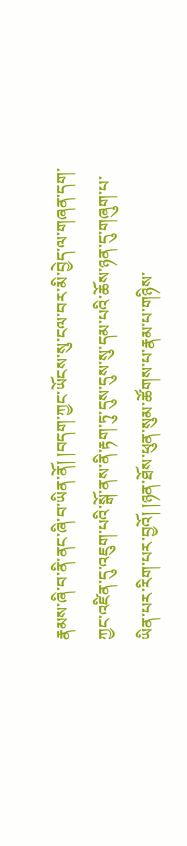རྣམས་ཞི་བ་ནི་ནང་ཞི་བ་ཡིན་ནོ། །བདག་ཀྱང་ཡོངས་སུ་ངལ་བར་མི་བྱེད་ལ་གཞན་དག་ཀྱང་འཛིན་དུ་འཇུག་པའི་སྒོ་ནས་ནི་རྟག་ཏུ་དུས་དུས་སུ་དམ་པའི་ཆོས་ཉན་དུ་གཞུག་པ་ཡིན་པར་རིག་པར་བྱའོ། །ཉན་ཐོས་ཕུན་སུམ་ཚོགས་པ་རྣམ་པ་གཉིས་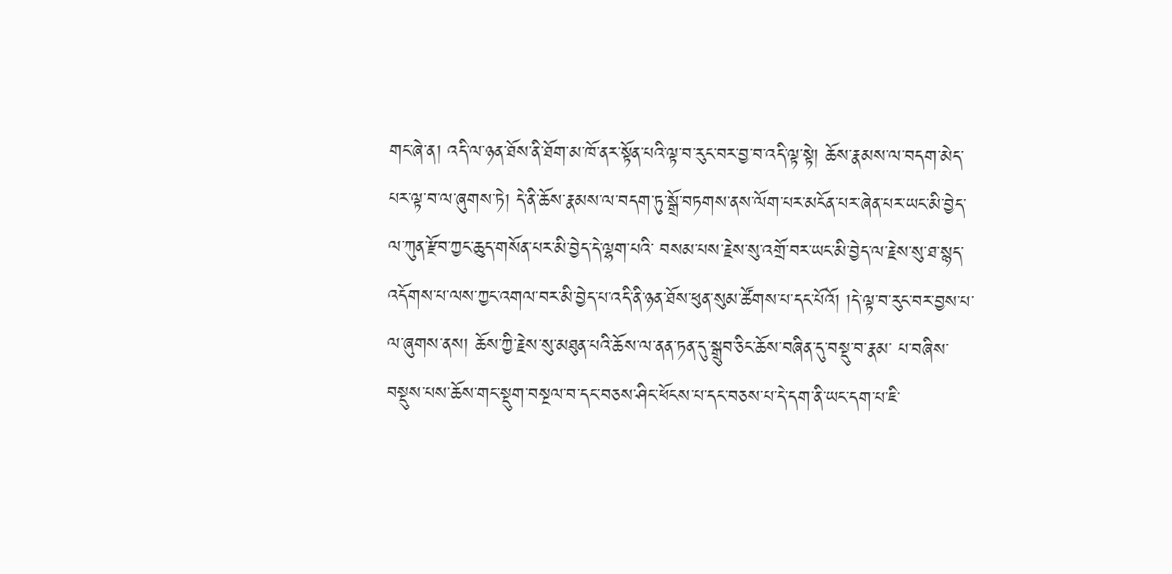གང་ཞེ་ན། འདི་ལ་ཉན་ཐོས་ནི་ཐོག་མ་ཁོ་ནར་སྟོན་པའི་ལྟ་བ་རུང་བར་བྱ་བ་འདི་ལྟ་སྟེ། ཆོས་རྣམས་ལ་བདག་མེད་པར་ལྟ་བ་ལ་ཞུགས་ཏེ། དེ་ནི་ཆོས་རྣམས་ལ་བདག་ཏུ་སྒྲོ་བཏགས་ནས་ལོག་པར་མངོན་པར་ཞེན་པར་ཡང་མི་བྱེད་ལ་ཀུན་རྫོབ་ཀྱང་ཆུད་གསོན་པར་མི་བྱེད་དེ་ལྷག་པའི་ བསམ་པས་རྗེས་སུ་འགྲོ་བར་ཡང་མི་བྱེད་ལ་རྗེས་སུ་ཐ་སྙད་འདོགས་པ་ལས་ཀྱང་འགལ་བར་མི་བྱེད་པ་འདི་ནི་ཉན་ཐོས་ཕུན་སུམ་ཚོགས་པ་དང་པོའོ། །དེ་ལྟ་བ་རུང་བར་བྱས་པ་ལ་ཞུགས་ནས། ཆོས་ཀྱི་རྗེས་སུ་མཐུན་པའི་ཆོས་ལ་ནན་ཏན་དུ་སྒྲུབ་ཅིང་ཆོས་བཞིན་དུ་བསྡུ་བ་རྣམ་ པ་བཞིས་བསྡུས་པས་ཆོས་གང་སྡུག་བསྔལ་བ་དང་བཅས་ཤིང་ཕོངས་པ་དང་བཅས་པ་དེ་དག་ནི་ཡང་དག་པ་ཇི་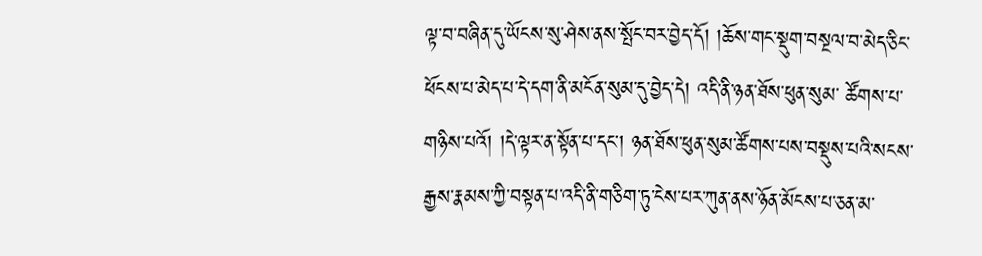ལྟ་བ་བཞིན་དུ་ཡོངས་སུ་ཤེས་ནས་སྤོང་བར་བྱེད་དོ། །ཆོས་གང་སྡུག་བསྔལ་བ་མེད་ཅིང་ཕོངས་པ་མེད་པ་དེ་དག་ནི་མངོན་སུམ་དུ་བྱེད་དེ། འདི་ནི་ཉན་ཐོས་ཕུན་སུམ་ ཚོགས་པ་གཉིས་པའོ། །དེ་ལྟར་ན་སྟོན་པ་དང་། ཉན་ཐོས་ཕུན་སུམ་ཚོགས་པས་བསྡུས་པའི་སངས་རྒྱས་རྣམས་ཀྱི་བསྟན་པ་འདི་ནི་གཅིག་ཏུ་ངེས་པར་ཀུན་ནས་ཉོན་མོངས་པ་ཅན་མ་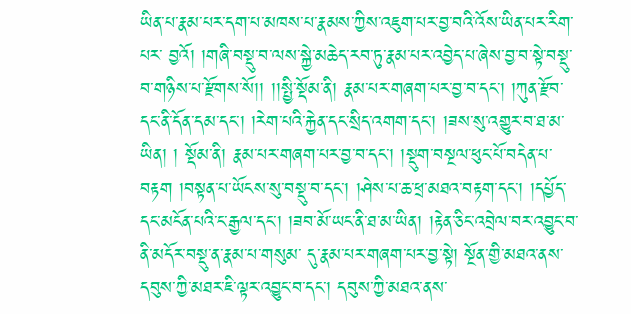ཡིན་པ་རྣམ་པར་དག་པ་མཁས་པ་རྣམས་ཀྱིས་འཇུག་པར་བྱ་བའི་འོས་ཡིན་པར་རིག་པར་ བྱའོ། །གཞི་བསྡུ་བ་ལས་སྐྱེ་མཆེད་རབ་ཏུ་རྣམ་པར་འབྱེད་པ་ཞེས་བྱ་བ་སྟེ་བསྡུ་བ་གཉིས་པ་རྫོགས་སོ།། །།སྤྱི་སྡོམ་ནི། རྣམ་པར་གཞག་པར་བྱ་བ་དང་། །ཀུན་རྫོབ་དང་ནི་དོན་དམ་དང་། །རེག་པའི་རྐྱེན་དང་སྲིད་འགག་དང་། །ཟས་སུ་འགྱུར་བ་ཐ་མ་ཡིན། ། སྡོམ་ནི། རྣམ་པར་གཞག་པར་བྱ་བ་དང་། །སྡུག་བསྔལ་ཕུང་པོ་བདེན་པ་བརྟག །བསྟན་པ་ཡོངས་སུ་བསྡུ་བ་དང་། །ཤེས་པ་ཆ་ཕྲ་མཐའ་བརྟག་དང་། །དཔྱོད་དང་མངོན་པའི་ང་རྒྱལ་དང་། །ཟབ་མོ་ཡང་ནི་ཐ་མ་ཡིན། །རྟེན་ཅིང་འབྲེལ་བར་འབྱུང་བ་ནི་མདོར་བསྡུ་ན་རྣམ་པ་གསུམ་ དུ་རྣམ་པར་གཞག་པར་བྱ་སྟེ། སྔོན་གྱི་མཐའ་ནས་དབུས་ཀྱི་མཐར་ཇི་ལྟར་འབྱུང་བ་དང་། དབུས་ཀྱི་མཐའ་ནས་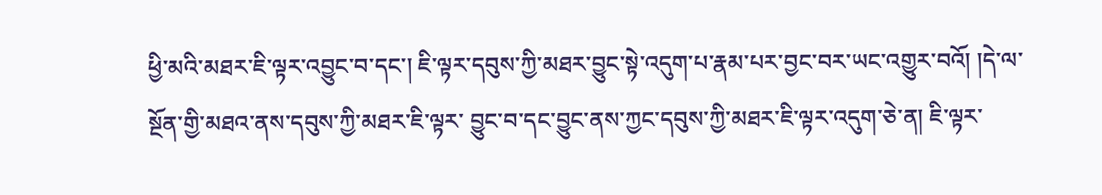ཕྱི་མའི་མཐར་ཇི་ལྟར་འབྱུང་བ་དང་། ཇི་ལྟར་དབུས་ཀྱི་མཐར་བྱུང་སྟེ་འདུག་པ་རྣམ་པར་བྱང་བར་ཡང་འགྱུར་བའོ། །དེ་ལ་སྔོན་གྱི་མཐའ་ནས་དབུས་ཀྱི་མཐར་ཇི་ལྟར་ བྱུང་བ་དང་བྱུང་ནས་ཀྱང་དབུས་ཀྱི་མཐར་ཇི་ལྟར་འདུག་ཅེ་ན། ཇི་ལྟར་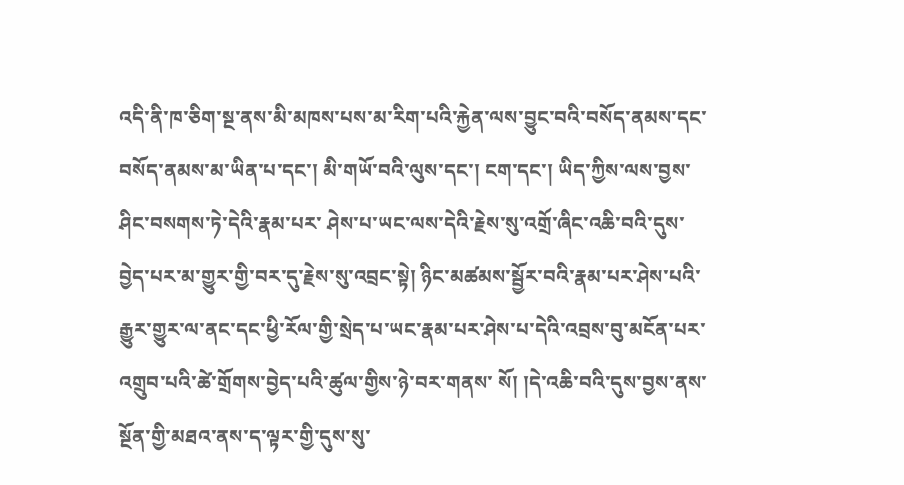འདི་ནི་ཁ་ཅིག་སྔ་ནས་མི་མཁས་པས་མ་རིག་པའི་རྐྱེན་ལས་བྱུང་བའི་བསོད་ནམས་དང་བསོད་ནམས་མ་ཡིན་པ་དང་། མི་གཡོ་བའི་ལུས་དང་། ངག་དང་། ཡིད་ཀྱིས་ལས་བྱས་ཤིང་བསགས་ཏེ་དེའི་རྣམ་པར་ ཤེས་པ་ཡང་ལས་དེའི་རྗེས་སུ་འགྲོ་ཞིང་འཆི་བའི་དུས་བྱེད་པར་མ་གྱུར་གྱི་བར་དུ་རྗེས་སུ་འབྲང་སྟེ། ཉིང་མཚམས་སྦྱོར་བའི་རྣམ་པར་ཤེས་པའི་རྒྱུར་གྱུར་ལ་ནང་དང་ཕྱི་རོལ་གྱི་སྲེད་པ་ཡང་རྣམ་པར་ཤེས་པ་དེའི་འབྲས་བུ་མངོན་པར་འགྲུབ་པའི་ཚེ་གྲོགས་བྱེད་པའི་ཚུལ་གྱིས་ཉེ་བར་གནས་ སོ། །དེ་འཆི་བའི་དུས་བྱས་ནས་སྔོན་གྱི་མཐའ་ནས་ད་ལྟར་གྱི་དུས་སུ་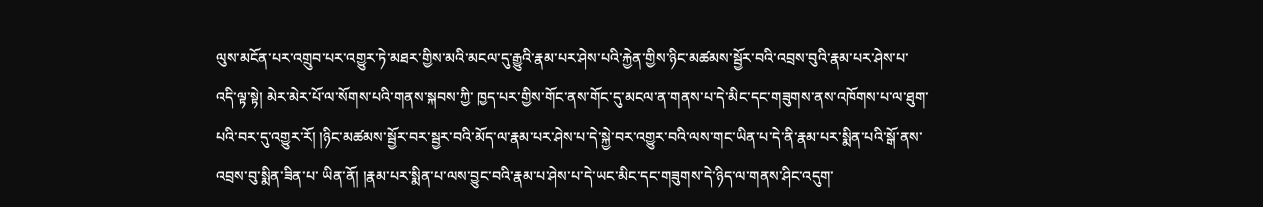ལུས་མངོན་པར་འགྲུབ་པར་འགྱུར་ཏེ་མཐར་གྱིས་མའི་མངལ་དུ་རྒྱུའི་རྣམ་པར་ཤེས་པའི་རྐྱེན་གྱིས་ཉིང་མཚམས་སྦྱོར་བའི་འབྲས་བུའི་རྣམ་པར་ཤེས་པ་འདི་ལྟ་སྟེ། མེར་མེར་པོ་ལ་སོགས་པའི་གནས་སྐབས་ཀྱི་ ཁྱད་པར་གྱིས་གོང་ནས་གོང་དུ་མངལ་ན་གནས་པ་དེ་མིང་དང་གཟུགས་ནས་འཁོགས་པ་ལ་ཐུག་པའི་བར་དུ་འགྱུར་རོ། །ཉིང་མཚམས་སྦྱོར་བར་སྦྱར་བའི་མོད་ལ་རྣམ་པར་ཤེས་པ་དེ་སྐྱེ་བར་འགྱུར་བའི་ལས་གང་ཡིན་པ་དེ་ནི་རྣམ་པར་སྨིན་པའི་སྒོ་ནས་འབྲས་བུ་སྨིན་ཟིན་པ་ ཡིན་ནོ། །རྣམ་པར་སྨིན་པ་ལས་བྱུང་བའི་རྣམ་པ་ཤེས་པ་དེ་ཡང་མིང་དང་གཟུགས་དེ་ཉིད་ལ་གནས་ཤིང་འདུག་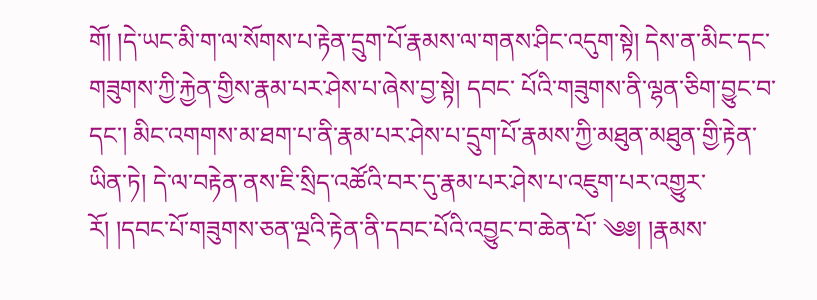གོ། །དེ་ཡང་མི་ག་ལ་སོགས་པ་རྟེན་དྲུག་པོ་རྣམས་ལ་གནས་ཤིང་འདུག་སྟེ། དེས་ན་མིང་དང་གཟུགས་ཀྱི་རྐྱེན་གྱིས་རྣམ་པར་ཤེས་པ་ཞེས་བྱ་སྟེ། དབང་ པོའི་གཟུགས་ནི་ལྷན་ཅིག་བྱུང་བ་དང་། མིང་འགགས་མ་ཐག་པ་ནི་རྣམ་པར་ཤེས་པ་དྲུག་པོ་རྣམས་ཀྱི་མཐུན་མཐུན་གྱི་རྟེན་ཡིན་ཏེ། དེ་ལ་བརྟེན་ནས་ཇི་སྲིད་འཚོའི་བར་དུ་རྣམ་པར་ཤེས་པ་འཇུག་པར་འགྱུར་རོ། །དབང་པོ་གཟུགས་ཅན་ལྔའི་རྟེན་ནི་དབང་པོའི་འབྱུང་བ་ཆེན་པོ་ ༄༅། །རྣམས་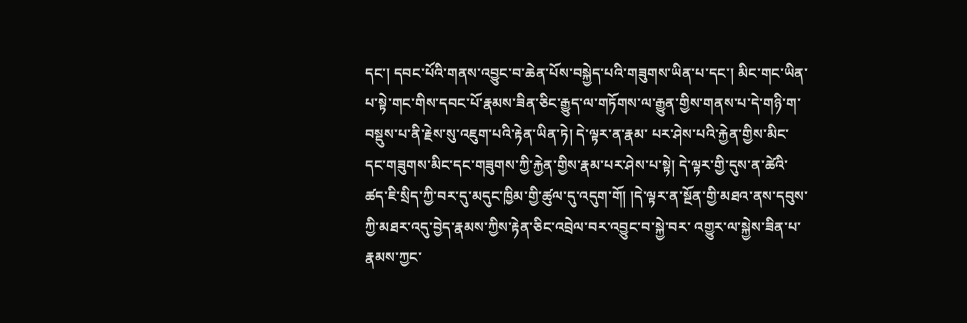དང་། དབང་པོའི་གནས་འབྱུང་བ་ཆེན་པོས་བསྐྱེད་པའི་གཟུགས་ཡིན་པ་དང་། མིང་གང་ཡིན་པ་སྟེ་གང་གིས་དབང་པོ་རྣམས་ཟིན་ཅིང་རྒྱུད་ལ་གཏོགས་ལ་རྒྱུན་གྱིས་གནས་པ་དེ་གཉི་ག་བསྡུས་པ་ནི་རྗེས་སུ་འཇུག་པའི་རྟེན་ཡིན་ཏེ། དེ་ལྟར་ན་རྣམ་ པར་ཤེས་པའི་རྐྱེན་གྱིས་མིང་དང་གཟུགས་མིང་དང་གཟུགས་ཀྱི་རྐྱེན་གྱིས་རྣམ་པར་ཤེས་པ་སྟེ། དེ་ལྟར་གྱི་དུས་ན་ཚེའི་ཚད་ཇི་སྲིད་ཀྱི་བར་དུ་མདུང་ཁྱིམ་གྱི་ཚུལ་དུ་འདུག་གོ། །དེ་ལྟར་ན་སྔོན་གྱི་མཐའ་ནས་དབུས་ཀྱི་མཐར་འདུ་བྱེད་རྣམས་ཀྱིས་རྟེན་ཅིང་འབྲེལ་བར་འབྱུང་བ་སྐྱེ་བར་ འགྱུར་ལ་སྐྱེས་ཟིན་པ་རྣམས་ཀྱང་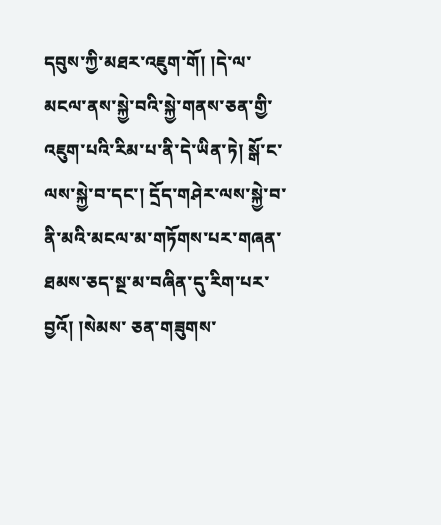དབུས་ཀྱི་མཐར་འཇུག་གོ། །དེ་ལ་མངལ་ནས་སྐྱེ་བའི་སྐྱེ་གནས་ཅན་གྱི་འཇུག་པའི་རིམ་པ་ནི་དེ་ཡིན་ཏེ། སྒོ་ང་ལས་སྐྱེ་བ་དང་། དྲོད་གཤེར་ལས་སྐྱེ་བ་ནི་མའི་མངལ་མ་གཏོགས་པར་གཞན་ཐམས་ཅད་སྔ་མ་བཞིན་དུ་རིག་པར་བྱའོ། །སེམས་ ཅན་གཟུགས་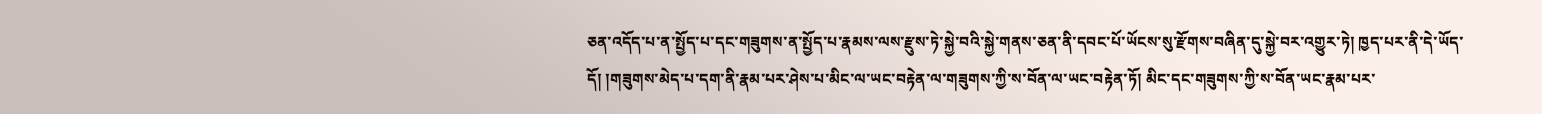ཅན་འདོད་པ་ན་སྤྱོད་པ་དང་གཟུགས་ན་སྤྱོད་པ་རྣམས་ལས་རྫུས་ཏེ་སྐྱེ་བའི་སྐྱེ་གནས་ཅན་ནི་དབང་པོ་ཡོངས་སུ་རྫོགས་བཞིན་དུ་སྐྱེ་བར་འགྱུར་ཏེ། ཁྱད་པར་ནི་དེ་ཡོད་དོ། །གཟུགས་མེད་པ་དག་ནི་རྣམ་པར་ཤེས་པ་མིང་ལ་ཡང་བརྟེན་ལ་གཟུགས་ཀྱི་ས་བོན་ལ་ཡང་བརྟེན་ཏོ། མིང་དང་གཟུགས་ཀྱི་ས་བོན་ཡང་རྣམ་པར་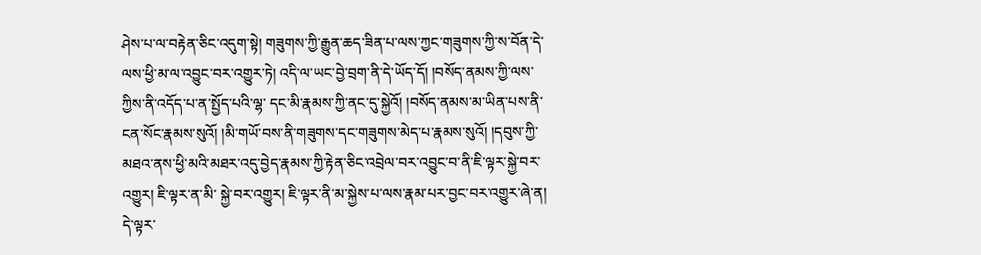ཤེས་པ་ལ་བརྟེན་ཅིང་འདུག་སྟེ། གཟུགས་ཀྱི་རྒྱུན་ཆད་ཟིན་པ་ལས་ཀྱང་གཟུགས་ཀྱི་ས་བོན་དེ་ལས་ཕྱི་མ་ལ་འབྱུང་བར་འགྱུར་ཏེ། འདི་ལ་ཡང་བྱེ་བྲག་ནི་དེ་ཡོད་དོ། །བསོད་ནམས་ཀྱི་ལས་ཀྱིས་ནི་འདོད་པ་ན་སྤྱོད་པའི་ལྷ་ དང་མི་རྣམས་ཀྱི་ནང་དུ་སྐྱེའོ། །བསོད་ནམས་མ་ཡིན་པས་ནི་ངན་སོང་རྣམས་སུའོ། །མི་གཡོ་བས་ནི་གཟུགས་དང་གཟུགས་མེད་པ་རྣམས་སུའོ། །དབུས་ཀྱི་མཐའ་ནས་ཕྱི་མའི་མཐར་འདུ་བྱེད་རྣམས་ཀྱི་རྟེན་ཅིང་འབྲེལ་བར་འབྱུང་བ་ནི་ཇི་ལྟར་སྐྱེ་བར་འགྱུར། ཇི་ལྟར་ན་མི་ སྐྱེ་བར་འགྱུར། ཇི་ལྟར་ནི་མ་སྐྱེས་པ་ལས་རྣམ་པར་བྱང་བར་འགྱུར་ཞེ་ན། དེ་ལྟར་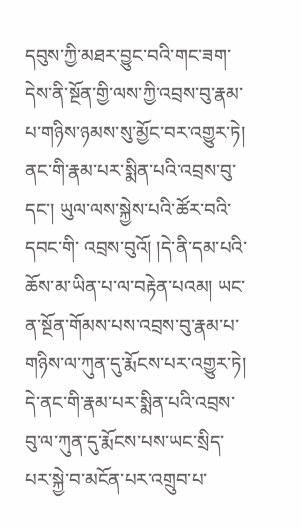དབུས་ཀྱི་མཐར་བྱུང་བའི་གང་ཟག་དེས་ནི་སྔོན་གྱི་ལས་ཀྱི་འབྲས་བུ་རྣམ་པ་གཉིས་ཉམས་སུ་མྱོང་བར་འགྱུར་ཏེ། ནང་གི་རྣམ་པར་སྨིན་པའི་འབྲས་བུ་དང་། ཡུལ་ལས་སྐྱེས་པའི་ཚོར་བའི་དབང་གི་ འབྲས་བུའོ། །དེ་ནི་དམ་པའི་ཆོས་མ་ཡིན་པ་ལ་བརྟེན་པའམ། ཡང་ན་སྔོན་གོམས་པས་འབྲས་བུ་རྣམ་པ་གཉིས་ལ་ཀུན་དུ་རྨོངས་པར་འགྱུར་ཏེ། དེ་ནང་གི་རྣམ་པར་སྨིན་པའི་འབྲས་བུ་ལ་ཀུན་དུ་རྨོངས་པས་ཡང་སྲིད་པར་སྐྱེ་བ་མངོན་པར་འགྲུབ་པ་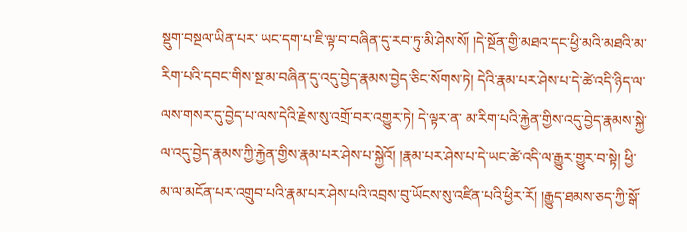སྡུག་བསྔལ་ཡིན་པར་ ཡང་དག་པ་ཇི་ལྟ་བ་བཞིན་དུ་རབ་ཏུ་མི་ཤེས་སོ། །དེ་སྔོན་གྱི་མཐའ་དང་ཕྱི་མའི་མཐའི་མ་རིག་པའི་དབང་གིས་སྔ་མ་བཞིན་དུ་འདུ་བྱེད་རྣམས་བྱེད་ཅིང་སོགས་ཏེ། དེའི་རྣམ་པར་ཤེས་པ་དེ་ཚེ་འདི་ཉིད་ལ་ལས་གསར་དུ་བྱེད་པ་ལས་དེའི་རྗེས་སུ་འགྲོ་བར་འགྱུར་ཏེ། དེ་ལྟར་ན་ མ་རིག་པའི་རྐྱེན་གྱིས་འདུ་བྱེད་རྣམས་སྐྱེ་ལ་འདུ་བྱེད་རྣམས་ཀྱི་རྐྱེན་གྱིས་རྣམ་པར་ཤེས་པ་སྐྱེའོ། །རྣམ་པར་ཤེས་པ་དེ་ཡང་ཚེ་འདི་ལ་རྒྱུར་གྱུར་བ་སྟེ། ཕྱི་མ་ལ་མངོན་པར་འགྲུབ་པའི་རྣམ་པར་ཤེས་པའི་འབྲས་བུ་ཡོངས་སུ་འཛིན་པའི་ཕྱིར་རོ། །རྒྱུད་ཐམས་ཅད་ཀྱི་སྒོ་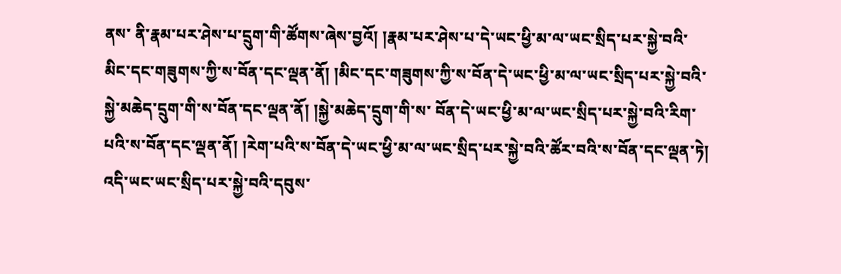ནས་ ནི་རྣམ་པར་ཤེས་པ་དྲུག་གི་ཚོགས་ཞེས་བྱའོ། །རྣམ་པར་ཤེས་པ་དེ་ཡང་ཕྱི་མ་ལ་ཡང་སྲིད་པར་སྐྱེ་བའི་མིང་དང་གཟུགས་ཀྱི་ས་བོན་དང་ལྡན་ནོ། །མིང་དང་གཟུགས་ཀྱི་ས་བོན་དེ་ཡང་ཕྱི་མ་ལ་ཡང་སྲིད་པར་སྐྱེ་བའི་སྐྱེ་མཆེད་དྲུག་གི་ས་བོན་དང་ལྡན་ནོ། །སྐྱེ་མཆེད་དྲུག་གི་ས་ བོན་དེ་ཡང་ཕྱི་མ་ལ་ཡང་སྲིད་པར་སྐྱེ་བའི་རིག་པའི་ས་བོན་དང་ལྡན་ནོ། །རེག་པའི་ས་བོན་དེ་ཡང་ཕྱི་མ་ལ་ཡང་སྲིད་པར་སྐྱེ་བའི་ཚོར་བའི་ས་བོན་དང་ལྡན་ཏེ། འདི་ཡང་ཡང་སྲིད་པར་སྐྱེ་བའི་དབུས་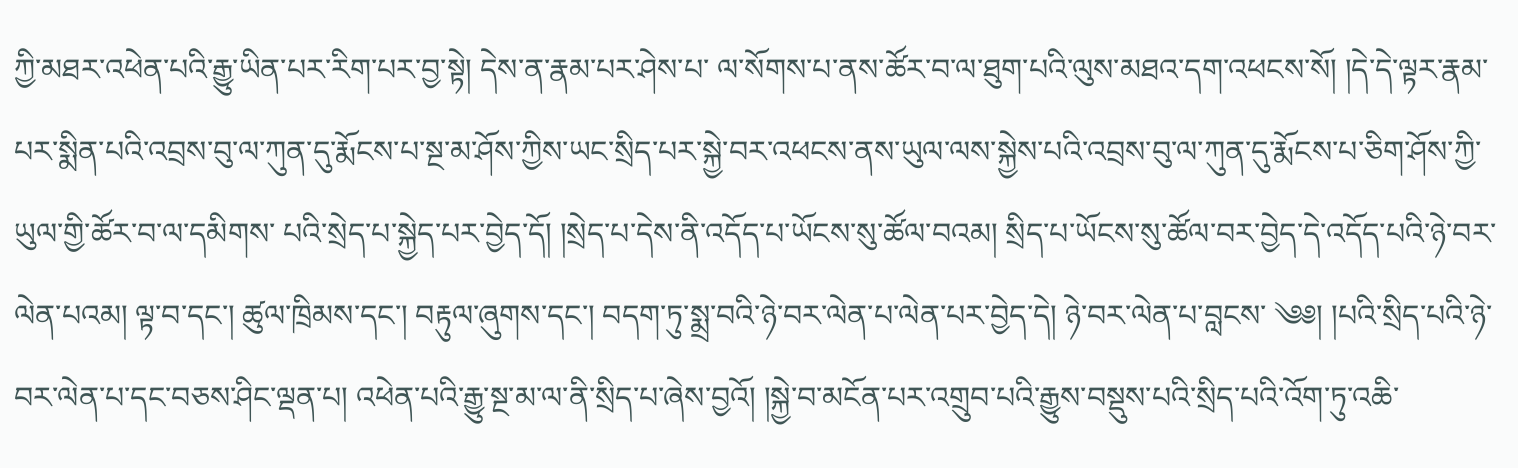ཀྱི་མཐར་འཕེན་པའི་རྒྱུ་ཡིན་པར་རིག་པར་བྱ་སྟེ། དེས་ན་རྣམ་པར་ཤེས་པ་ ལ་སོགས་པ་ནས་ཚོར་བ་ལ་ཐུག་པའི་ལུས་མཐའ་དག་འཕངས་སོ། །དེ་དེ་ལྟར་རྣམ་པར་སྨིན་པའི་འབྲས་བུ་ལ་ཀུན་དུ་རྨོངས་པ་སྔ་མ་ཤོས་ཀྱིས་ཡང་སྲིད་པར་སྐྱེ་བར་འཕངས་ནས་ཡུལ་ལས་སྐྱེས་པའི་འབྲས་བུ་ལ་ཀུན་དུ་རྨོངས་པ་ཅིག་ཤོས་ཀྱི་ཡུལ་གྱི་ཚོར་བ་ལ་དམིགས་ པའི་སྲེད་པ་སྐྱེད་པར་བྱེད་དོ། །སྲེད་པ་དེས་ནི་འདོད་པ་ཡོངས་སུ་ཚོལ་བའམ། སྲིད་པ་ཡོངས་སུ་ཚོལ་བར་བྱེད་དེ་འདོད་པའི་ཉེ་བར་ལེན་པའམ། ལྟ་བ་དང་། ཚུལ་ཁྲིམས་དང་། བརྟུལ་ཞུགས་དང་། བདག་ཏུ་སྨྲ་བའི་ཉེ་བར་ལེན་པ་ལེན་པར་བྱེད་དེ། ཉེ་བར་ལེན་པ་བླངས་ ༄༅། །པའི་སྲིད་པའི་ཉེ་བར་ལེན་པ་དང་བཅས་ཤིང་ལྡན་པ། འཕེན་པའི་རྒྱུ་སྔ་མ་ལ་ནི་སྲིད་པ་ཞེས་བྱའོ། །སྐྱེ་བ་མངོན་པར་འགྲུབ་པའི་རྒྱུས་བསྡུས་པའི་སྲིད་པའི་འོག་ཏུ་འཆི་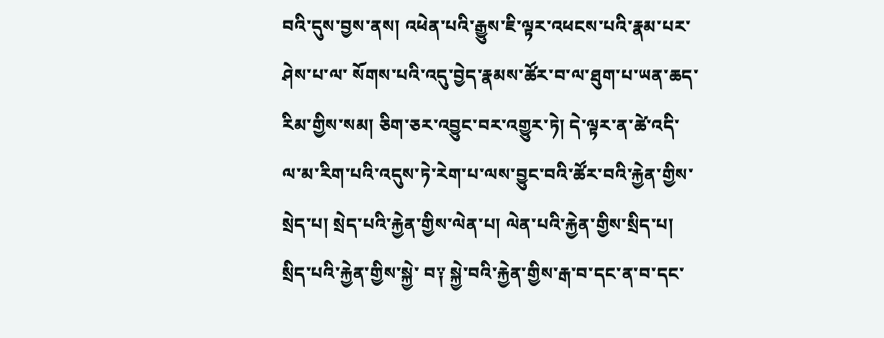བའི་དུས་བྱས་ནས། འཕེན་པའི་རྒྱུས་ཇི་ལྟར་འཕངས་པའི་རྣམ་པར་ཤེས་པ་ལ་ སོགས་པའི་འདུ་བྱེད་རྣམས་ཚོར་བ་ལ་ཐུག་པ་ཡན་ཆད་རིམ་གྱིས་སམ། ཅིག་ཅར་འབྱུང་བར་འགྱུར་ཏེ། དེ་ལྟར་ན་ཚེ་འདི་ལ་མ་རིག་པའི་འདུས་ཏེ་རེག་པ་ལས་བྱུང་བའི་ཚོར་བའི་རྐྱེན་གྱིས་སྲེད་པ། སྲེད་པའི་རྐྱེན་གྱིས་ལེན་པ། ལེན་པའི་རྐྱེན་གྱིས་སྲིད་པ། སྲིད་པའི་རྐྱེན་གྱིས་སྐྱེ་ བ༑ སྐྱེ་བའི་རྐྱེན་གྱིས་རྒ་བ་དང་ན་བ་དང་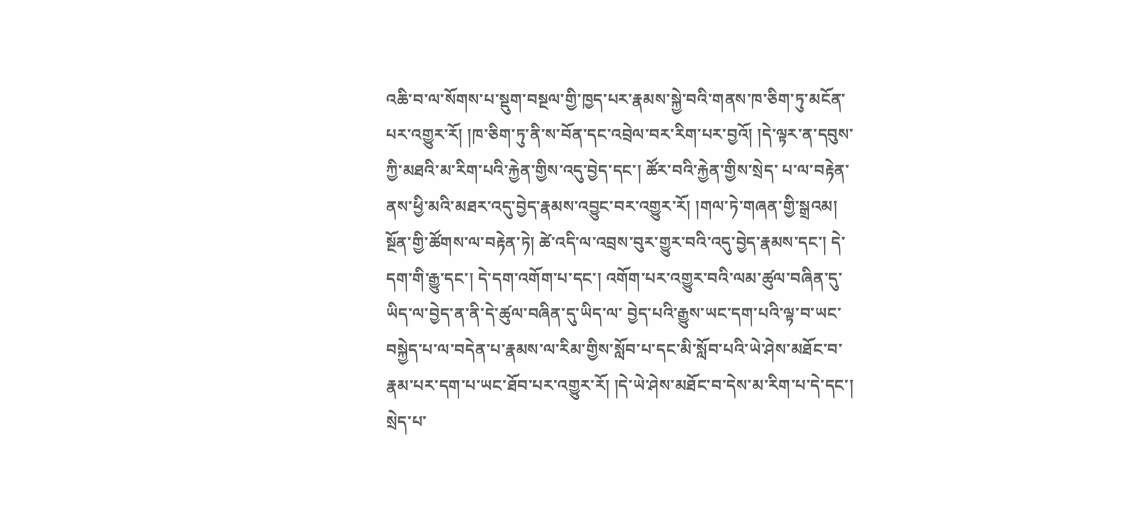འཆི་བ་ལ་སོགས་པ་སྡུག་བསྔལ་གྱི་ཁྱད་པར་རྣམས་སྐྱེ་བའི་གནས་ཁ་ཅིག་ཏུ་མངོན་པར་འགྱུར་རོ། །ཁ་ཅིག་ཏུ་ནི་ས་བོན་དང་འབྲེལ་བར་རིག་པར་བྱའོ། །དེ་ལྟར་ན་དབུས་ཀྱི་མཐའི་མ་རིག་པའི་རྐྱེན་གྱིས་འདུ་བྱེད་དང་། ཚོར་བའི་རྐྱེན་གྱིས་སྲེད་ པ་ལ་བརྟེན་ནས་ཕྱི་མའི་མཐར་འདུ་བྱེད་རྣམས་འབྱུང་བར་འགྱུར་རོ། །གལ་ཏེ་གཞན་གྱི་སྒྲའམ། སྔོན་གྱི་ཚོགས་ལ་བརྟེན་ཏེ། ཚེ་འདི་ལ་འབྲས་བུར་གྱུར་བའི་འདུ་བྱེད་རྣམས་དང་། དེ་དག་གི་རྒྱུ་དང་། དེ་དག་འགོག་པ་དང་། འགོག་པར་འགྱུར་བའི་ལམ་ཚུལ་བཞིན་དུ་ཡིད་ལ་བྱེད་ན་ནི་དེ་ཚུལ་བཞིན་དུ་ཡིད་ལ་ བྱེད་པའི་རྒྱུས་ཡང་དག་པའི་ལྟ་བ་ཡང་བསྐྱེད་པ་ལ་བདེན་པ་རྣམས་ལ་རིམ་གྱིས་སློབ་པ་དང་མི་སློབ་པའི་ཡེ་ཤེས་མཐོང་བ་རྣམ་པར་དག་པ་ཡང་ཐོབ་པར་འགྱུར་རོ། །དེ་ཡེ་ཤེས་མཐོང་བ་དེས་མ་རིག་པ་དེ་དང་། སྲེད་པ་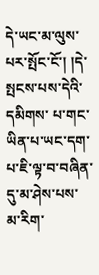དེ་ཡང་མ་ལུས་པར་སྤོང་ངོ་། །དེ་སྤངས་པས་དེའི་དམིགས་ པ་གང་ཡིན་པ་ཡང་དག་པ་ཇི་ལྟ་བ་བཞིན་དུ་མ་ཤེས་པས་མ་རིག་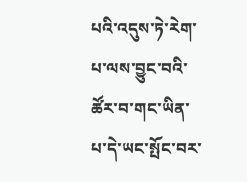པའི་འདུས་ཏེ་རེག་པ་ལས་བྱུང་བའི་ཚོར་བ་གང་ཡིན་པ་དེ་ཡང་སྤོང་བར་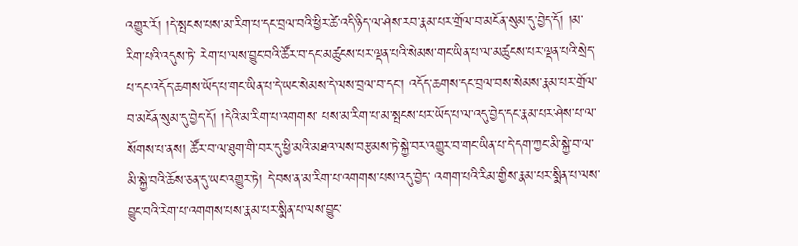འགྱུར་རོ། །དེ་སྤངས་པས་མ་རིག་པ་དང་བྲལ་བའི་ཕྱིར་ཚེ་འདི་ཉིད་ལ་ཤེས་རབ་རྣམ་པར་གྲོལ་བ་མངོན་སུམ་དུ་བྱེད་དོ། །མ་རིག་པའི་འདུས་ཏེ་ རེག་པ་ལས་བྱུང་བའི་ཚོར་བ་དང་མཚུངས་པར་ལྡན་པའི་སེམས་གང་ཡིན་པ་ལ་མཚུངས་པར་ལྡན་པའི་སྲེད་པ་དང་འདོད་ཆགས་ཡོད་པ་གང་ཡིན་པ་དེ་ཡང་སེམས་དེ་ལས་བྲལ་བ་དང་། འདོད་ཆགས་དང་བྲལ་བས་སེམས་རྣམ་པར་གྲོལ་བ་མངོན་སུམ་དུ་བྱེད་དོ། །དེའི་མ་རིག་པ་འགགས་ པས་མ་རིག་པ་མ་སྤངས་པར་ཡོད་པ་ལ་འདུ་བྱེད་དང་རྣམ་པར་ཤེས་པ་ལ་སོགས་པ་ནས། ཚོར་བ་ལ་ཐུག་གི་བར་དུ་ཕྱི་མའི་མཐའ་ལས་བརྩམས་ཏེ་སྐྱེ་བར་འགྱུར་བ་གང་ཡིན་པ་དེ་དག་ཀྱང་མི་སྐྱེ་བ་ལ་མི་སྐྱེ་བའི་ཆོས་ཅན་དུ་ཡང་འགྱུར་ཏེ། དེ་བས་ན་མ་རིག་པ་འགགས་པས་འདུ་བྱེད་ འགག་པའི་རིམ་གྱིས་རྣམ་པར་སྨིན་པ་ལས་བྱུང་བའི་རེག་པ་འགགས་པས་རྣམ་པར་སྨིན་པ་ལས་བྱུང་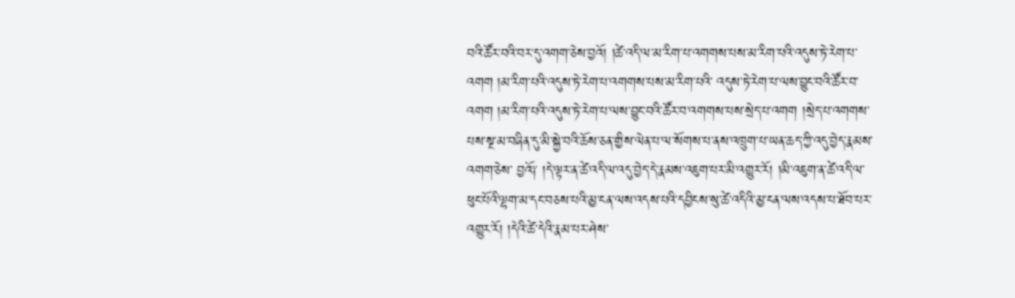བའི་ཚོར་བའི་བར་དུ་འགག་ཅེས་བྱའོ། །ཚེ་འདི་ལ་མ་རིག་པ་འགགས་པས་མ་རིག་པའི་འདུས་ཏེ་རེག་པ་འགག །མ་རིག་པའི་འདུས་ཏེ་རེག་པ་འགགས་པས་མ་རིག་པའི་ འདུས་ཏེ་རེག་པ་ལས་བྱུང་བའི་ཚོར་བ་འགག །མ་རིག་པའི་འདུས་ཏེ་རེག་པ་ལས་བྱུང་བའི་ཚོར་བ་འགགས་པས་སྲེད་པ་འགག །སྲེད་པ་འགགས་པས་སྔ་མ་བཞིན་དུ་མི་སྐྱེ་བའི་ཆོས་ཅན་གྱིས་ལེན་པ་ལ་སོགས་པ་ནས་འཁྲུག་པ་ཡན་ཆད་ཀྱི་འདུ་བྱེད་རྣམས་འགག་ཅེས་ བྱའོ༑ །དེ་ལྟར་ན་ཚེ་འདི་ལ་འདུ་བྱེད་དེ་རྣམས་འཇུག་པར་མི་འགྱུར་རོ། །མི་འཇུག་ན་ཚེ་འདི་ལ་ཕུང་པོའི་ལྷག་མ་དང་བཅས་པའི་མྱ་ངན་ལས་འདས་པའི་དབྱིངས་སུ་ཚེ་འདིའི་མྱ་ངན་ལས་འདས་པ་ཐོབ་པར་འགྱུར་རོ། །དེའི་ཚེ་དེའི་རྣམ་པར་ཤེས་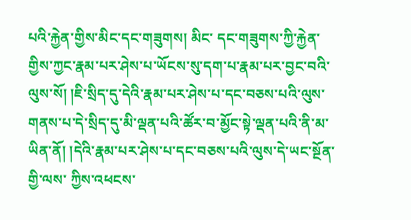པའི་རྐྱེན་གྱིས་མིང་དང་གཟུགས། མིང་ དང་གཟུགས་ཀྱི་རྐྱེན་གྱིས་ཀྱང་རྣམ་པར་ཤེས་པ་ཡོངས་སུ་དག་པ་རྣམ་པར་བྱང་བའི་ལུས་སོ། །ཇི་སྲིད་དུ་དེའི་རྣམ་པར་ཤེས་པ་དང་བཅས་པའི་ལུས་གནས་པ་དེ་སྲིད་དུ་མི་ལྡན་པའི་ཚོར་བ་མྱོང་སྟེ་ལྡན་པའི་ནི་མ་ཡིན་ནོ། །དེའི་རྣམ་པར་ཤེས་པ་དང་བཅས་པའི་ལུས་དེ་ཡང་སྔོན་གྱི་ལས་ ཀྱིས་འཕངས་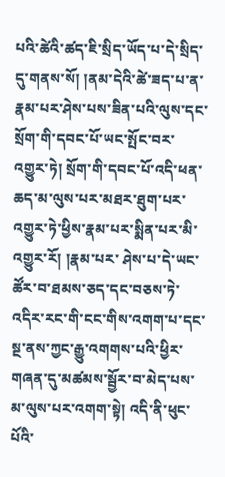པའི་ཚེའི་ཚད་ཇི་སྲིད་ཡོད་པ་དེ་སྲིད་དུ་གནས་སོ། །ནམ་དེའི་ཚེ་ཟད་པ་ན་རྣམ་པར་ཤེས་པས་ཟིན་པའི་ལུས་དང་སྲོག་གི་དབང་པོ་ཡང་སྤོང་བར་འགྱུར་ཏེ། སྲོག་གི་དབང་པོ་འདི་ཕན་ཆད་མ་ལུས་པར་མཐར་ཐུག་པར་འགྱུར་ཏེ་ཕྱིས་རྣམ་པར་སྨིན་པར་མི་འགྱུར་རོ། །རྣམ་པར་ ཤེས་པ་དེ་ཡང་ཚོར་བ་ཐམས་ཅད་དང་བཅས་ཏེ་འདིར་རང་གི་ངང་གིས་འགག་པ་དང་སྔ་ནས་ཀྱང་རྒྱུ་འགགས་པའི་ཕྱིར་གཞན་དུ་མཚམས་སྦྱོར་བ་མེད་པས་མ་ལུས་པར་འགག་སྟེ། འདི་ནི་ཕུང་པོའི་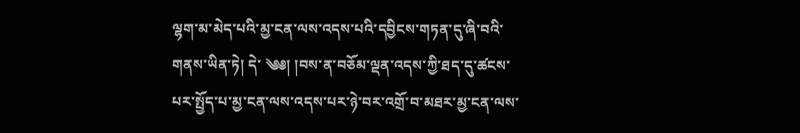ལྷག་མ་མེད་པའི་མྱ་ངན་ལས་འདས་པའི་དབྱིངས་གཏན་དུ་ཞི་བའི་གནས་ཡིན་ཏེ། དེ་ ༄༅། །བས་ན་བཅོམ་ལྡན་འདས་ཀྱི་ཐད་དུ་ཚངས་པར་སྤྱོད་པ་མྱ་ངན་ལས་འདས་པར་ཉེ་བར་འགྲོ་བ་མཐར་མྱ་ངན་ལས་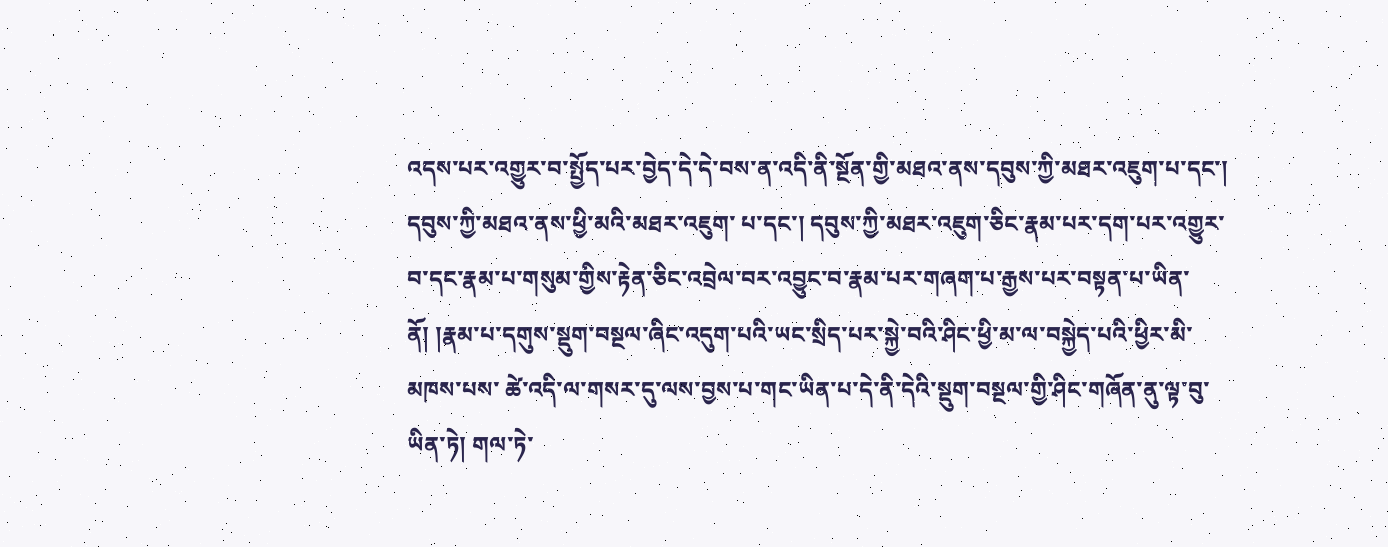འདས་པར་འགྱུར་བ་སྤྱོད་པར་བྱེད་དེ་དེ་བས་ན་འདི་ནི་སྔོན་གྱི་མཐའ་ནས་དབུས་ཀྱི་མཐར་འཇུག་པ་དང་། དབུས་ཀྱི་མཐའ་ནས་ཕྱི་མའི་མཐར་འཇུག་ པ་དང་། དབུས་ཀྱི་མཐར་འཇུག་ཅིང་རྣམ་པར་དག་པར་འགྱུར་བ་དང་རྣམ་པ་གསུམ་གྱིས་རྟེན་ཅིང་འབྲེལ་བར་འབྱུང་བ་རྣམ་པར་གཞག་པ་རྒྱས་པར་བསྟན་པ་ཡིན་ནོ། །རྣམ་པ་དགུས་སྡུག་བསྔལ་ཞིང་འདུག་པའི་ཡང་སྲིད་པར་སྐྱེ་བའི་ཤིང་ཕྱི་མ་ལ་བསྐྱེད་པའི་ཕྱིར་མི་མཁས་པས་ ཚེ་འདི་ལ་གསར་དུ་ལས་བྱས་པ་གང་ཡིན་པ་དེ་ནི་དེའི་སྡུག་བསྔལ་གྱི་ཤིང་གཞོན་ནུ་ལྟ་བུ་ཡིན་ཏེ། གལ་ཏེ་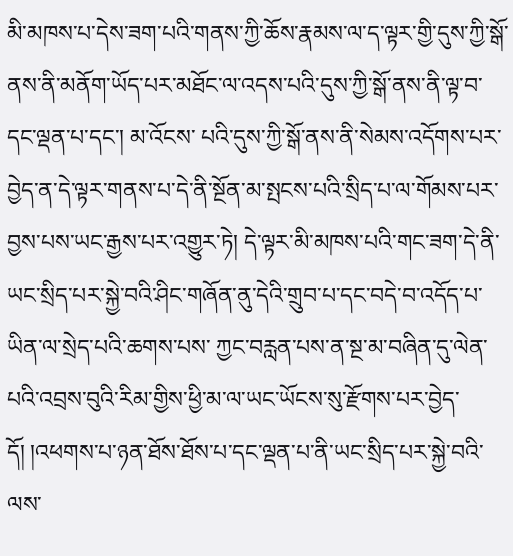མི་མཁས་པ་དེས་ཟག་པའི་གནས་ཀྱི་ཆོས་རྣམས་ལ་ད་ལྟར་གྱི་དུས་ཀྱི་སྒོ་ནས་ནི་མནོག་ཡོད་པར་མཐོང་ལ་འདས་པའི་དུས་ཀྱི་སྒོ་ནས་ནི་ལྟ་བ་དང་ལྡན་པ་དང་། མ་འོངས་ པའི་དུས་ཀྱི་སྒོ་ནས་ནི་སེམས་འདོགས་པར་བྱེད་ན་དེ་ལྟར་གནས་པ་དེ་ནི་སྔོན་མ་སྤངས་པའི་སྲིད་པ་ལ་གོམས་པར་བྱས་པས་ཡང་རྒྱས་པར་འགྱུར་ཏེ། དེ་ལྟར་མི་མཁས་པའི་གང་ཟག་དེ་ནི་ཡང་སྲིད་པར་སྐྱེ་བའི་ཤིང་གཞོན་ནུ་དེའི་གྲུབ་པ་དང་བདེ་བ་འདོད་པ་ཡིན་ལ་སྲེད་པའི་ཆགས་པས་ ཀྱང་བརླན་པས་ན་སྔ་མ་བཞིན་དུ་ལེན་པའི་འབྲས་བུའི་རིམ་གྱིས་ཕྱི་མ་ལ་ཡང་ཡོངས་སུ་རྫོགས་པར་བྱེད་དོ། །འཕགས་པ་ཉན་ཐོས་ཐོས་པ་དང་ལྡན་པ་ནི་ཡང་སྲིད་པར་སྐྱེ་བའི་ལས་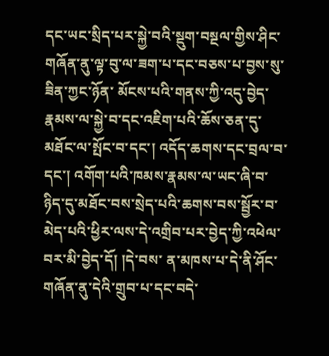དང་ཡང་སྲིད་པར་སྐྱེ་བའི་སྡུག་བསྔལ་གྱིས་ཤིང་གཞོན་ནུ་ལྟ་བུ་ལ་ཟག་པ་དང་བཅས་པ་བྱས་སུ་ཟིན་ཀྱང་ཉོན་ མོངས་པའི་གནས་ཀྱི་འདུ་བྱེད་རྣམས་ལ་སྐྱེ་བ་དང་འཇིག་པའི་ཆོས་ཅན་དུ་མཐོང་ལ་སྤོང་བ་དང་། འདོད་ཆགས་དང་བྲལ་བ་དང་། འགོག་པའི་ཁམས་རྣམས་ལ་ཡང་ཞི་བ་ཉིད་དུ་མཐོང་བས་སྲེད་པའི་ཆགས་བས་སྦྱོར་བ་མེད་པའི་ཕྱིར་ལས་དེ་འགྲིབ་པར་བྱེད་ཀྱི་འཕེལ་བར་མི་བྱེད་དོ། །དེ་བས་ ན་མཁས་པ་དེ་ནི་ཤོང་གཞོན་ནུ་དེའི་གྲུབ་པ་དང་བདེ་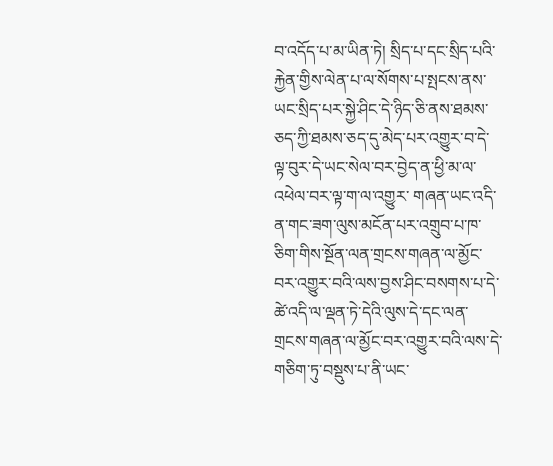བ་འདོད་པ་མ་ཡིན་ཏེ། སྲིད་པ་དང་སྲིད་པའི་རྐྱེན་གྱིས་ལེན་པ་ལ་སོགས་པ་སྤངས་ནས་ཡང་སྲིད་པར་སྐྱེ་ཤིང་དེ་ཉིད་ཅི་ནས་ཐམས་ཅད་ཀྱི་ཐམས་ཅད་དུ་མེད་པར་འགྱུར་བ་དེ་ལྟ་བུར་དེ་ཡང་སེལ་བར་བྱེད་ན་ཕྱི་མ་ལ་འཕེལ་བར་ལྟ་ག་ལ་འགྱུར་ གཞན་ཡང་འདི་ན་གང་ཟག་ལུས་མངོན་པར་འགྲུབ་པ་ཁ་ཅིག་གིས་སྔོན་ལན་གྲངས་གཞན་ལ་མྱོང་བར་འགྱུར་བའི་ལས་བྱས་ཤིང་བསགས་པ་དེ་ཚེ་འདི་ལ་ལྡན་ཏེ་དེའི་ལུས་དེ་དང་ལན་གྲངས་གཞན་ལ་མྱོང་བར་འགྱུར་བའི་ལས་དེ་གཅིག་ཏུ་བསྡུས་པ་ནི་ཡང་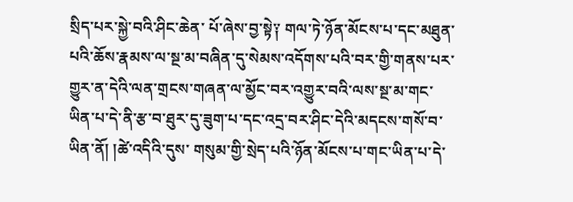སྲིད་པར་སྐྱེ་བའི་ཤིང་ཆེན་ པོ་ཞེས་བྱ་སྟེ༑ གལ་ཏེ་ཉོན་མོངས་པ་དང་མཐུན་པའི་ཆོས་རྣམས་ལ་སྔ་མ་བཞིན་དུ་སེམས་འདོགས་པའི་བར་གྱི་གནས་པར་གྱུར་ན་དེའི་ལན་གྲངས་གཞན་ལ་མྱོང་བར་འགྱུར་བའི་ལས་སྔ་མ་གང་ཡིན་པ་དེ་ནི་རྩ་བ་ཐུར་དུ་ཟུག་པ་དང་འདྲ་བར་ཤིང་དེའི་མདངས་གསོ་བ་ཡིན་ནོ། །ཚེ་འདིའི་དུས་ གསུམ་གྱི་སྲེད་པའི་ཉོན་མོངས་པ་གང་ཡིན་པ་དེ་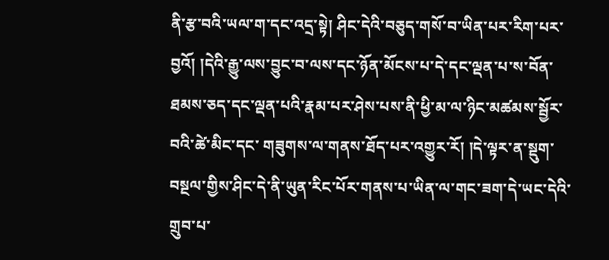ནི་རྩ་བའི་ཡལ་ག་དང་འདྲ་སྟེ། ཤིང་དེའི་བཅུད་གསོ་བ་ཡིན་པར་རིག་པར་བྱའོ། །དེའི་རྒྱུ་ལས་བྱུང་བ་ལས་དང་ཉོན་མོངས་པ་དེ་དང་ལྡན་པ་ས་བོན་ཐམས་ཅད་དང་ལྡན་པའི་རྣམ་པར་ཤེས་པས་ནི་ཕྱི་མ་ལ་ཉིང་མཚམས་སྦྱོར་བའི་ཚེ་མིང་དང་ གཟུགས་ལ་གནས་ཐོད་པར་འགྱུར་རོ། །དེ་ལྟར་ན་སྡུག་བསྔལ་གྱིས་ཤིང་དེ་ནི་ཡུན་རིང་པོར་གནས་པ་ཡིན་ལ་གང་ཟག་དེ་ཡང་དེའི་གྲུབ་པ་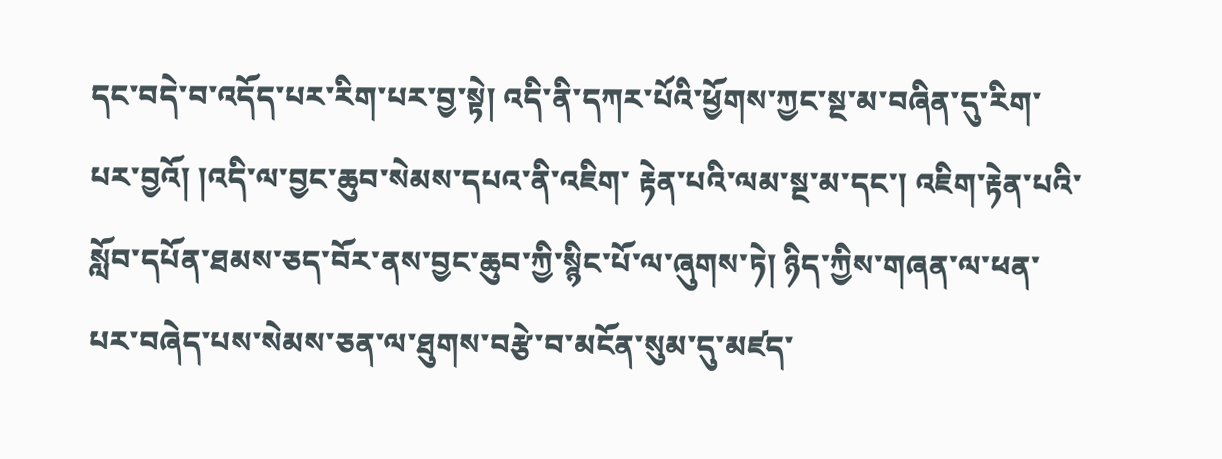དང་བདེ་བ་འདོད་པར་རིག་པར་བྱ་སྟེ། འདི་ནི་དཀར་པོའི་ཕྱོགས་ཀྱང་སྔ་མ་བཞིན་དུ་རིག་པར་བྱའོ། །འདི་ལ་བྱང་ཆུབ་སེམས་དཔའ་ནི་འཇིག་ རྟེན་པའི་ལམ་སྔ་མ་དང་། འཇིག་རྟེན་པའི་སློབ་དཔོན་ཐམས་ཅད་བོར་ནས་བྱང་ཆུབ་ཀྱི་སྙིང་པོ་ལ་ཞུགས་ཏེ། ཉིད་ཀྱིས་གཞན་ལ་ཕན་པར་བཞེད་པས་སེམས་ཅན་ལ་ཐུགས་བརྩེ་བ་མངོན་སུམ་དུ་མཛད་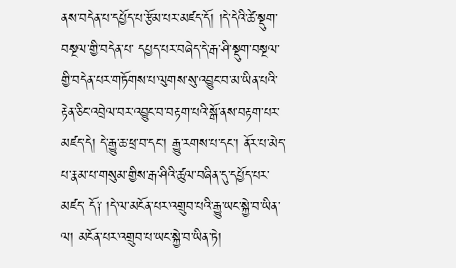ནས་བདེན་པ་དཔྱོད་པ་རྩོམ་པར་མཛད་དོ། །དེ་དེའི་ཚེ་སྡུག་བསྔལ་གྱི་བདེན་པ་ དཔྱད་པར་བཞེད་དེ་རྒ་ཤི་སྡུག་བསྔལ་གྱི་བདེན་པར་གཏོགས་པ་ལུགས་སུ་འབྱུང་བ་མ་ཡིན་པའི་རྟེན་ཅིང་འབྲེལ་བར་འབྱུང་བ་བརྟག་པའི་སྒོ་ནས་བརྟག་པར་མཛད་དེ། དེ་རྒྱུ་ཆ་ཕྲ་བ་དང་། རྒྱུ་རགས་པ་དང་། ནོར་པ་མེད་པ་རྣམ་པ་གསུམ་གྱིས་རྒ་ཤིའི་ཚུལ་བཞིན་དུ་དཔྱོད་པར་མཛད་ དོ༑ །དེ་ལ་མངོན་པར་འགྲུབ་པའི་རྒྱུ་ཡང་སྐྱེ་བ་ཡིན་ལ། མངོན་པར་འགྲུབ་པ་ཡང་སྐྱེ་བ་ཡིན་ཏེ།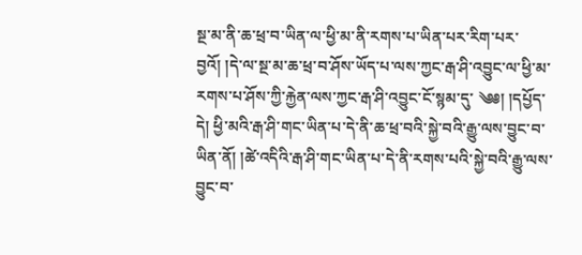སྔ་མ་ནི་ཆ་ཕྲ་བ་ཡིན་ལ་ཕྱི་མ་ནི་རགས་པ་ཡིན་པར་རིག་པར་བྱའོ། །དེ་ལ་སྔ་མ་ཆ་ཕྲ་བ་ཤོས་ཡོད་པ་ལས་ཀྱང་རྒ་ཤི་འབྱུང་ལ་ཕྱི་མ་རགས་པ་ཤོས་ཀྱི་རྐྱེན་ལས་ཀྱང་རྒ་ཤི་འབྱུང་ངོ་སྙམ་དུ་ ༄༅། །དཔྱོད་དེ། ཕྱི་མའི་རྒ་ཤི་གང་ཡིན་པ་དེ་ནི་ཆ་ཕྲ་བའི་སྐྱེ་བའི་རྒྱུ་ལས་བྱུང་བ་ཡིན་ནོ། །ཚེ་འདིའི་རྒ་ཤི་གང་ཡིན་པ་དེ་ནི་རགས་པའི་སྐྱེ་བའི་རྒྱུ་ལས་བྱུང་བ་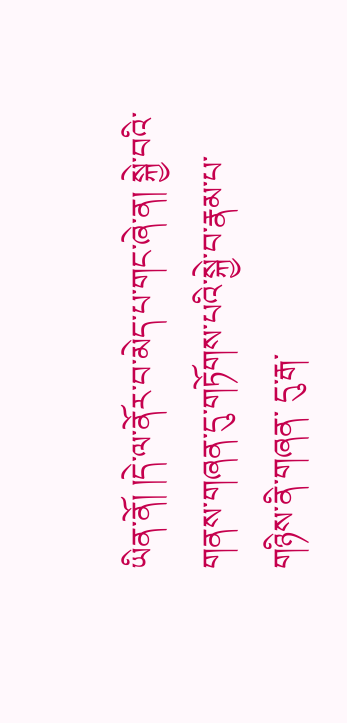ཡིན་ནོ། །དེ་ལ་ནོར་བ་མེད་པ་གང་ཞེ་ན། སྐྱེ་བའི་གནས་གཞན་དུ་གཏོགས་པའི་སྐྱེ་བ་རྣམ་པ་གཉིས་ནི་གཞན་ དུ་རྒ་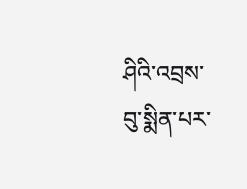ཤིའི་འབྲས་བུ་སྨིན་པར་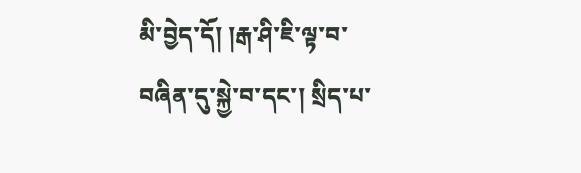མི་བྱེད་དོ། །རྒ་ཤི་ཇི་ལྟ་བ་བཞིན་དུ་སྐྱེ་བ་དང་། སྲིད་པ་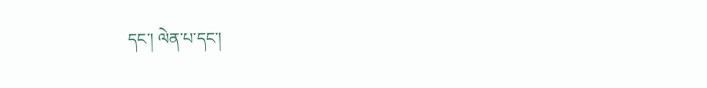དང་། ལེན་པ་དང་།